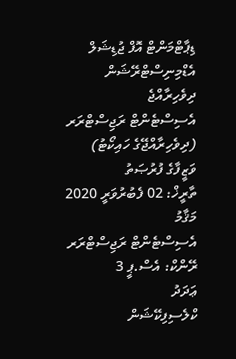ޑިޕާޓްމަންޓް އޮފް ޖުޑިޝަލް އެޑްމިނިސްޓްރޭޝަން
ދިވެހިރާއްޖެ
އެސިސްޓެންޓް ރަޖިސްޓްރަރ (ދިވެހިރާއްޖޭގެ ހައިކޯޓު)
ވަޒީފާގެ ފުރުޞަތު
ތާރީޚް: 02 ފެބުރުވަރީ 2020
މަޤާމު
އެސިސްޓެންޓް ރަޖިސްޓްރަރ
ރޭންކް: އެސް.ޕީ 3
ޢަދަދު
ކްލެސިފިކޭޝަން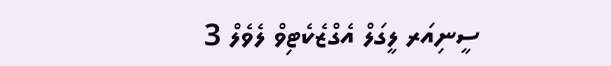ސީނިއަރ ލީގަލް އެގްޒެކެޓިވް ލެވެލް 3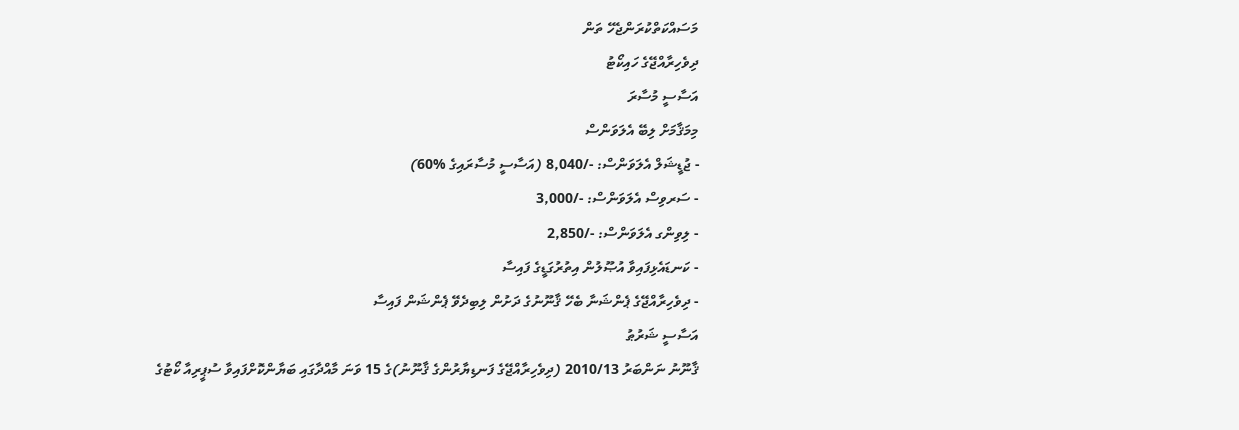މަސައްކަތްކުރަންޖެހޭ ތަން
ދިވެހިރާއްޖޭގެ ހައިކޯޓު
އަސާސީ މުސާރަ
މިމަޤާމަށް ލިބޭ އެލަވަންސް
- ޖުޑީޝަލް އެލަވަންސް: -/8,040 (އަސާސީ މުސާރައިގެ %60)
- ސަރވިސް އެލަވަންސް: -/3,000
- ލިވިންގ އެލަވަންސް: -/2,850
- ކަނޑައެޅިފައިވާ އުޞޫލުން އިތުރުގަޑީގެ ފައިސާ
- ދިވެހިރާއްޖޭގެ ޕެންޝަނާ ބެހޭ ޤާނޫނުގެ ދަށުން ލިބިދެވޭ ޕެންޝަން ފައިސާ
އަސާސީ ޝަރުޠު
ޤާނޫނު ނަންބަރު 2010/13 (ދިވެހިރާއްޖޭގެ ފަނޑިޔާރުންގެ ޤާނޫނު)ގެ 15 ވަނަ މާއްދާގައި ބަޔާންކޮށްފައިވާ ސުޕީރިއާ ކޯޓުގެ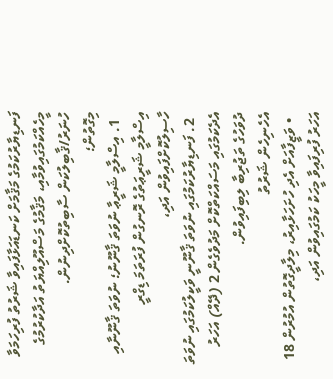ފަނޑިޔާރުކަމުގެ މަޤާމަށް ކަނޑައަޅާފައިވާ ޝަރުތު ފުރިހަމަވާ މީހެއްކަމުގައިވުމާއި، މަޤާމުގެ މަސްއޫލިއްޔަތު އަދާކުރުމުގެ ހުނަރު/ޤާބިލުކަން ސާބިތުކޮށްދިނުން.
މިގޮތުން؛
  1. އިސްލާމީ ޝަރީޢާ ނުވަތަ ޤާނޫނު؛ ނުވަތަ ޤާނޫނާއި އިސްލާމީ ޝަރީޢަތުގެ ރޮނގުން ފުރަތަމަ ޑިގްރީ ހާސިލުކޮށްފައިވުން އަދި،
  2. ފަނޑިޔާރުކަމުގައި ނުވަތަ ޤާނޫނީ ވަކީލުކަމުގައި ނުވަތަ އެދެކަމުގައި މަސައްކަތްކޮށް މަދުވެގެން 2 (ދޭއް) އަހަރު ދުވަހުގެ ތަޖުރިބާ ލިބިފައިވުން.
އެހެނިހެން ޝަރުތު
  • ވަޒީފާއަށް އެދި ހުށަހަޅާއިރު، މިލާދީގޮތުން އުމުރުން 18 އަހަރު ފުރިފައިވާ މީހަކު ކަމުގައިވުން އަދި،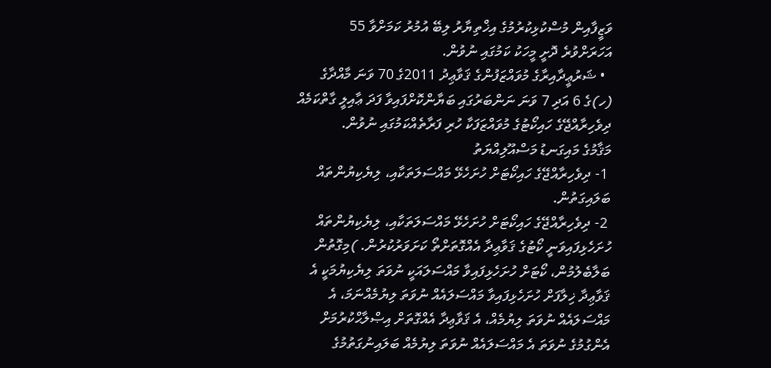ވަޒީފާއިން މުސްކުޅިކުރުމުގެ އިޚްތިޔާރު ލިބޭ އުމުރު ކަމަށްވާ 55 އަހަރަށްވުރެ ދޮށީ މީހަކު ކަމުގައި ނުވުން.
  • ޝަރުޢީދާއިރާގެ މުވައްޒަފުންގެ ޤަވާޢިދު 2011ގެ 70 ވަނަ މާއްދާގެ (ހ)ގެ 6 އަދި 7 ވަނަ ނަންބަރުގައި ބަޔާންކޮށްފައިވާ ފަދަ ޢާއިލީ ގާތްކަމެއް ދިވެހިރާއްޖޭގެ ހައިކޯޓުގެ މުވައްޒަފަކާ ހުރި ފަރާތެއްކަމުގައި ނުވުން.
މަޤާމުގެ މައިގަނޑު މަސްއޫލިއްޔަތު
 1- ދިވެހިރާއްޖޭގެ ހައިކޯޓަށް ހުށަހެޅޭ މައްސަލަތަކާއި، ލިޔެކިޔުންތައް ބަލައިގަތުން.
 2- ދިވެހިރާއްޖޭގެ ހައިކޯޓަށް ހުށަހެޅޭ މައްސަލަތަކާއި، ލިޔެކިޔުންތައް ހުށަހެޅިފައިވަނީ ކޯޓުގެ ޤަވާޢިދާ އެއްގޮތަށްތޯ ކަށަވަރުކުރުން. )މިގޮތުން ބަލާބެލުމުން، ކޯޓަށް ހުށަހެޅިފައިވާ މައްސަލައަކީ ނުވަތަ ލިޔެކިޔުމަކީ އެ ޤަވާޢިދާ ޚިލާފަށް ހުށަހެޅިފައިވާ މައްސަލައެއް ނުވަތަ ލިޔުމެއްނަމަ، އެ މައްސަލައެއް ނުވަތަ ލިޔުމެއް، އެ ޤަވާޢިދާ އެއްގޮތަށް އިޞްލާޙްކުރުމަށް އެންގުމުގެ ނުވަތަ އެ މައްސަލައެއް ނުވަތަ ލިޔުމެއް ބަލައިނުގަތުމުގެ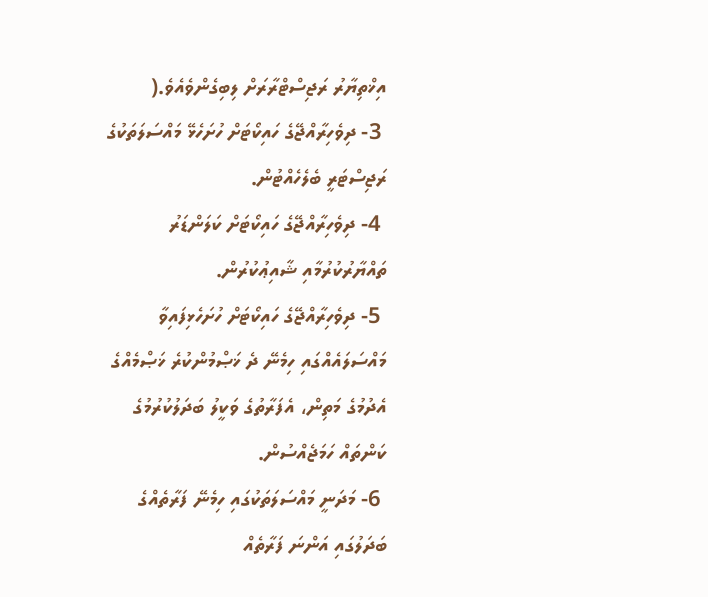އިޚްތިޔާރު ރަޖިސްޓްރާރަށް ލިބިގެންވެއެވެ.(
 3- ދިވެހިރާއްޖޭގެ ހައިކޯޓަށް ހުށަހެޅޭ މައްސަލަތަކުގެ ރަޖިސްޓަރީ ބެލެހެއްޓުން.
 4- ދިވެހިރާއްޖޭގެ ހައިކޯޓަށް ކަލަންޑަރު ތައްޔާރުކުރުމާއި ޝާއިޢުކުރުން.
 5- ދިވެހިރާއްޖޭގެ ހައިކޯޓަށް ހުށަހެޅިފައިވާ މައްސަލައެއްގައި ހިމެނޭ ދެ ޚަޞްމުންކުރެ ޚަޞްމެއްގެ އެދުމުގެ މަތިން، އެފަރާތުގެ ވަކީލު ބަދަލުކުރުމުގެ ކަންތައް ހަމަޖެއްސުން.
 6- މަދަނީ މައްސަލަތަކުގައި ހިމެނޭ ފަރާތެއްގެ ބަދަލުގައި އަންނަ ފަރާތެއް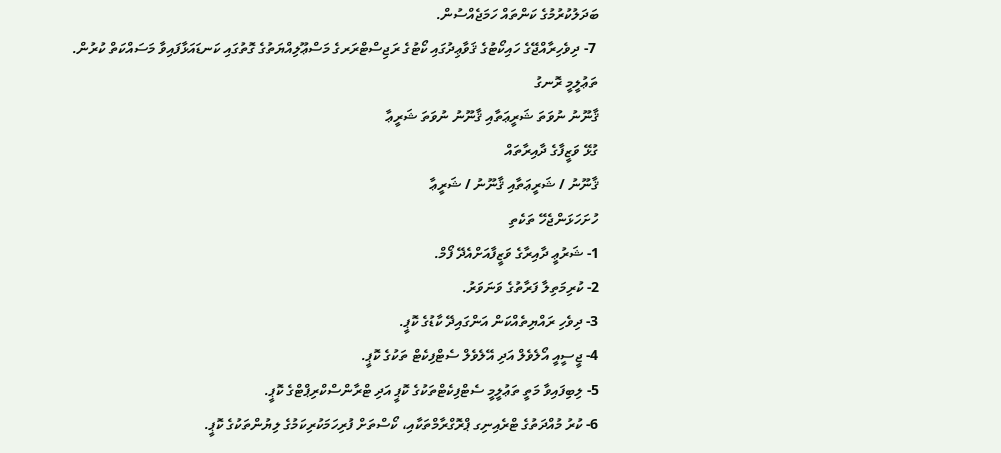ބަދަލުކުރުމުގެ ކަންތައް ހަމަޖެއްސުން.
 7- ދިވެހިރާއްޖޭގެ ހައިކޯޓުގެ ޤަވާޢިދުގައި ކޯޓުގެ ރަޖިސްޓްރަރގެ މަސްޢޫލިއްޔަތުގެ ގޮތުގައި ކަނޑައަޅާފައިވާ މަސައްކަތް ކުރުން.
ތަޢުލީމީ ރޮނގު
ޤާނޫނު ނުވަތަ ޝަރީޢަތާއި ޤާނޫނު ނުވަތަ ޝަރީޢާ
ގުޅޭ ވަޒީފާގެ ދާއިރާތައް
ޤާނޫނު / ޝަރީޢަތާއި ޤާނޫނު / ޝަރީޢާ
ހުށަހަޅަންޖެހޭ ތަކެތި
1- ޝަރުޢީ ދާއިރާގެ ވަޒީފާއަށްއެދޭ ފޯމް.
2- ކުރިމަތިލާ ފަރާތުގެ ވަނަވަރު.
3- ދިވެހި ރައްޔިތެއްކަން އަންގައިދޭ ކާޑުގެ ކޮޕީ.
4- ޖީސީއީ އޯލެވެލް އަދި އޭލެވެލް ސެޓްފިކެޓް ތަކުގެ ކޮޕީ.
5- ލިބިފައިވާ މަތީ ތަޢުލީމީ ސެޓްފިކެޓްތަކުގެ ކޮޕީ އަދި ޓްރާންސްކްރިޕްޓްގެ ކޮޕީ.
6- ކުރު މުއްދަތުގެ ޓްރެއިނިގ ޕްރޮގްރާމްތަކާއި، ކޯސްތަށް ފުރިހަމަކުރިކަމުގެ ލިޔުންތަކުގެ ކޮޕީ.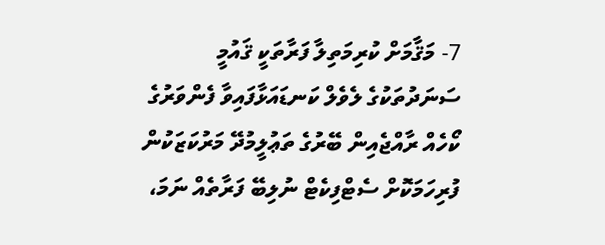7- މަޤާމަށް ކުރިމަތިލާ ފަރާތަކީ ޤައުމީ ސަނަދުތަކުގެ ލެވެލް ކަނޑައަޅާފައިވާ ފެންވަރުގެ ކޯހެއް ރާއްޖެއިން ބޭރުގެ ތަޢުލީމުދޭ މަރުކަޒަކުން ފުރިހަމަކޮށް ސެޓްފިކެޓް ނުލިބޭ ފަރާތެއް ނަމަ،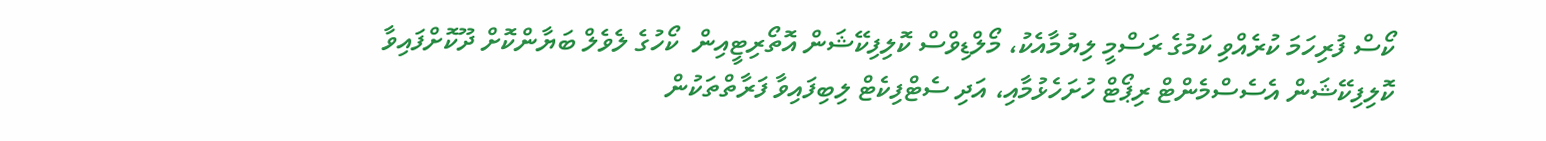ކޯސް ފުރިހަމަ ކުރެއްވި ކަމުގެ ރަސްމީ ލިޔުމާއެކު، މޯލްޑިވްސް ކޮލިފިކޭޝަން އޮތޯރިޓީއިން  ކޯހުގެ ލެވެލް ބަޔާންކޮށް ދޫކޮށްފައިވާ ކޮލިފިކޭޝަން އެސެސްމެންޓް ރިޕޯޓް ހުށަހެޅުމާއި، އަދި ސެޓްފިކެޓް ލިބިފައިވާ ފަރާތްތަކުން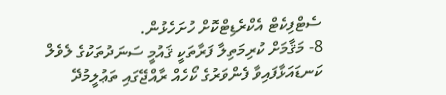ސެޓްފިކެޓް އެކްރެޑިޓްކޮށް ހުށަހެޅުން.
8- މަޤާމަށް ކުރިމަތިލާ ފަރާތަކީ ޤައުމީ ސަނަދުތަކުގެ ލެވެލް ކަނޑައަޅާފައިވާ ފެންވަރުގެ ކޯހެއް ރާއްޖޭގައި ތަޢުލީމުދޭ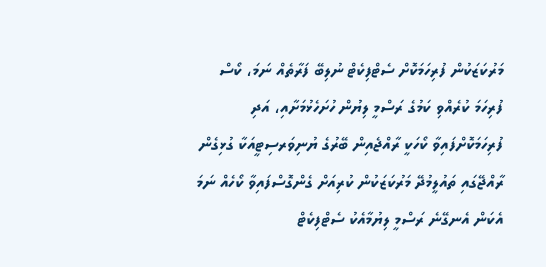މަރުކަޒަކުން ފުރިހަމަކޮށް ސެޓްފިކެޓް ނުލިބޭ ފަރާތެއް ނަމަ، ކޯސް ފުރިހަމަ ކުރެއްވި ކަމުގެ ރަސްމީ ލިޔުން ހުށަހެޅުމަށާއި، އަދި ފުރިހަމަކޮށްފައިވާ ކޯހަކީ ރާއްޖެއިން ބޭރުގެ ޔުނިވަރސިޓީއަކާ ގުޅިގެން ރާއްޖޭގައި ތައުލީމުދޭ މަރުކަޒަކުން ކުރިއަށް ގެންގޮސްފައިވާ ކޯހެއް ނަމަ އެކަން އެނގޭނެ ރަސްމީ ލިޔުމާއެކު ސެޓްފިކެޓް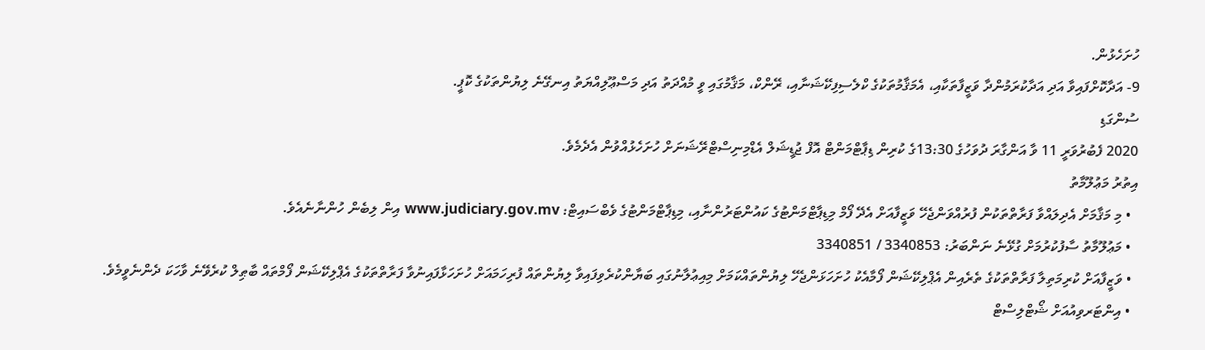ހުށަހެޅުން.
9- އަދާކޮށްފައިވާ އަދި އަދާކުރަމުންދާ ވަޒީފާތަކާއި، އެމަޤާމުތަކުގެ ކްލެސިފިކޭޝަނާއި، ރޭންކް، މަޤާމުގައި ވީ މުއްދަތު އަދި މަސްޢޫލިއްޔަތު އިނގޭނެ ލިޔުންތަކުގެ ކޮޕީ.
ސުންގަޑި
2020 ފެބުރުވަރީ 11 ވާ އަންގާރަ ދުވަހުގެ 13:30ގެ ކުރިން ޑިޕާޓްމަންޓް އޮފް ޖުޑީޝަލް އެޑްމިނިސްޓްރޭޝަނަށް ހުށަހެޅުއްވުން އެދެމެވެ.
އިތުރު މަޢުލޫމާތު
  • މި މަޤާމަށް އެދިލައްވާ ފަރާތްތަކުން ފުރުއްވަންޖެހޭ ވަޒީފާއަށް އެދޭ ފޯމް މިޑިޕާޓްމަންޓުގެ ކައުންޓަރުންނާއި، މިޑިޕާޓްމަންޓުގެ ވެބްސައިޓް: www.judiciary.gov.mv އިން ލިބެން ހުންނާނެއެވެ.
  • މަޢުލޫމާތު ސާފުކުރުމަށް ގުޅޭނެ ނަންބަރު: 3340853 / 3340851
  • ވަޒީފާއަށް ކުރިމަތިލާ ފަރާތްތަކުގެ ތެރެއިން އެޕްލިކޭޝަން ފޯމާއެކު ހުށަހަޅަންޖެހޭ ލިޔުންތައްކަމަށް މިއިޢުލާނުގައި ބަޔާންކުރެވިފައިވާ ލިޔުންތައް ފުރިހަމައަށް ހުށަހަޅާފައިނުވާ ފަރާތްތަކުގެ އެޕްލިކޭޝަން ފޯމްތައް ބާޠިލް ކުރެވޭނެ ވާހަކަ ދެންނެވީމެވެ.
  • އިންޓަރވިއުއަށް ޝޯޓްލިސްޓް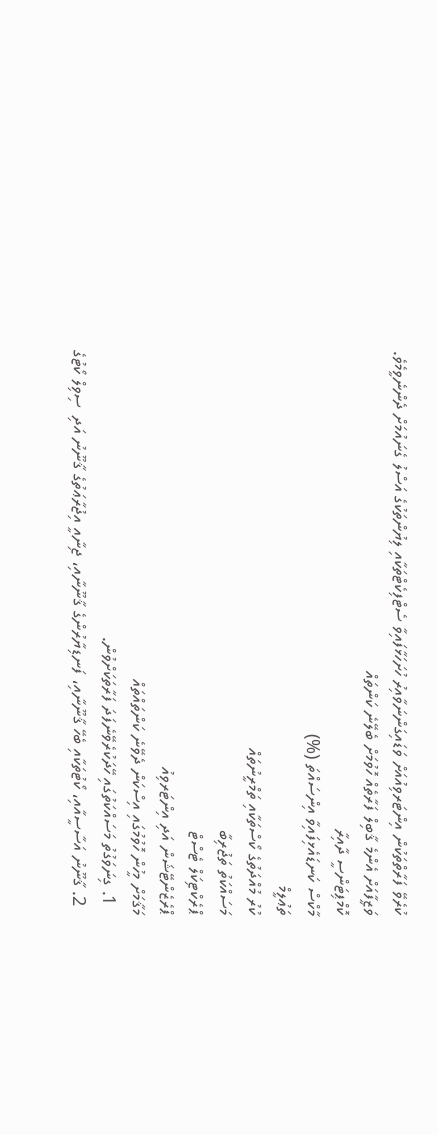ކުރެވޭ ފަރާތްތަކުން އިންޓަރވިއުއަށް ވަޑައިގަންނަވާއިރު ހުށަހަޅާފައިވާ ސެޓްފިކެޓްތަކާއި ލިޔުންތަކުގެ އަސްލު ގެނައުމަށް ދެންނެވީމެވެ.
ވަޒީފާއަށް އެންމެ ޤާބިލް ފަރާތެއް ހޮވުމަށް ބެލޭނެ ކަންތައް
ކޮމްޕިޓަންސީ ދާއިރާ
މާކްސް ކަނޑައެޅިފައިވާ އިންސައްތަ (%)
ތަޢުލީމް
ކުރު މުއްދަތުގެ ކޯސްތަކާއި ތަމްރީނުތައް
މަސައްކަތު ތަޖުރިބާ
ޕްރެކްޓިކަލް ޓެސްޓް
ޕްރެޒެންޓޭޝަން އަދި އިންޓަރވިއު
މަޤާމަށް މީހުން ހޮވުމުގައި އިސްކަން ދެވޭނެ ކަންތައްތައް
  1. ގިނަވަގުތު މަސައްކަތުގައި ހޭދަކުރެވޭނެފަދަ ފަރާތަކަށްވުން.
  2. ޤާނޫނު އަސާސީއާއި، ކޯޓުތަކާއި ބެހޭ ޤާނޫނާއި، ފަނޑިޔާރުންގެ ޤާނޫނާއި، ޖިނާއީ އިޖުރާޢަތުގެ ޤާނޫނު އަދި  ސިވިލް ކޯޓުގެ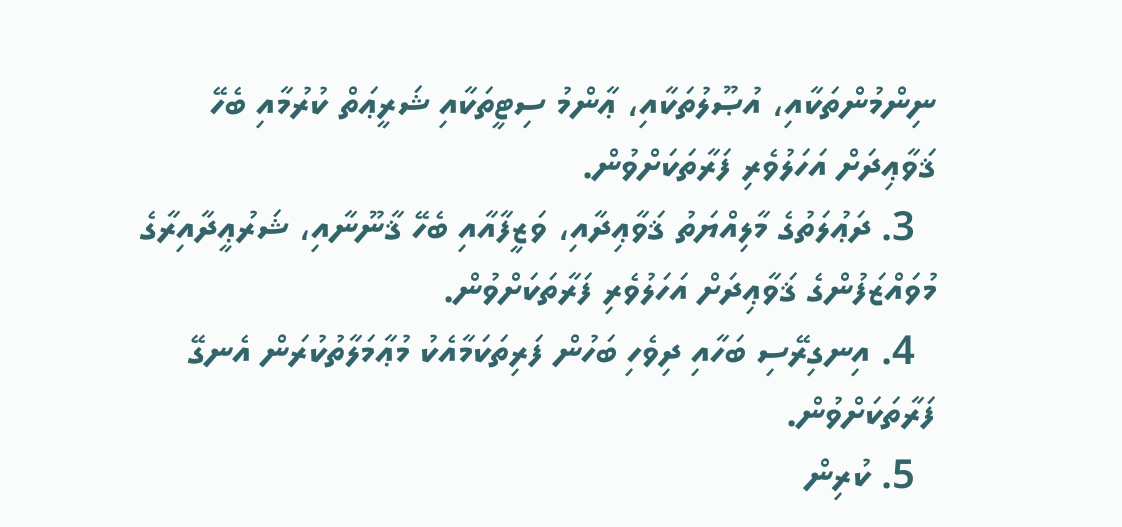ނިންމުންތަކާއި، އުޞޫލުތަކާއި، ޢާންމު ސިޓީތަކާއި ޝަރީޢަތް ކުރުމާއި ބެހޭ ޤަވާޢިދަށް އަހަލުވެރި ފަރާތަކަށްވުން.
  3. ދަޢުލަތުގެ މާލިއްޔަތު ޤަވާޢިދާއި، ވަޒީފާއާއި ބެހޭ ޤާނޫނާއި، ޝަރުޢީދާއިރާގެ މުވައްޒަފުންގެ ޤަވާޢިދަށް އަހަލުވެރި ފަރާތަކަށްވުން.
  4. އިނގިރޭސި ބަހާއި ދިވެހި ބަހުން ފަރިތަކަމާއެކު މުޢާމަލާތުކުރަން އެނގޭ ފަރާތަކަށްވުން.
  5. ކުރިން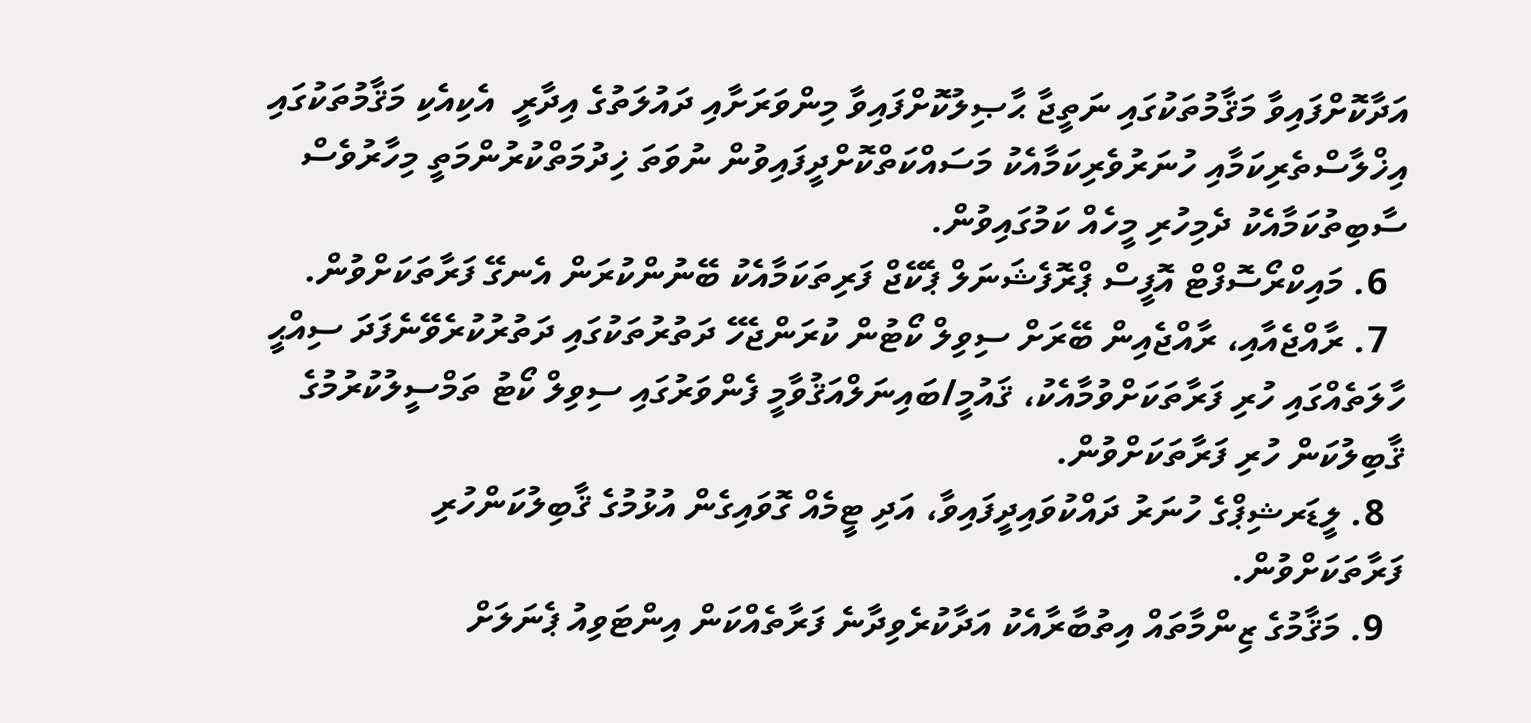އަދާކޮށްފައިވާ މަޤާމުތަކުގައި ނަތީޖާ ޙާޞިލުކޮށްފައިވާ މިންވަރަށާއި ދައުލަތުގެ އިދާރީ  އެކިއެކި މަޤާމުތަކުގައި އިޚްލާސްތެރިކަމާއި ހުނަރުވެރިކަމާއެކު މަސައްކަތްކޮށްދީފައިވުން ނުވަތަ ޚިދުމަތްކުރުންމަތީ މިހާރުވެސް ސާބިތުކަމާއެކު ދެމިހުރި މީހެއް ކަމުގައިވުން.
  6. މައިކްރޯސޮފްޓް އޮފީސް ޕްރޮފެޝަނަލް ޕެކޭޖް ފަރިތަކަމާއެކު ބޭނުންކުރަން އެނގޭ ފަރާތަކަށްވުން.
  7. ރާއްޖެއާއި، ރާއްޖެއިން ބޭރަށް ސިވިލް ކޯޓުން ކުރަންޖެހޭ ދަތުރުތަކުގައި ދަތުރުކުރެވޭނެފަދަ ސިއްޙީ ހާލަތެއްގައި ހުރި ފަރާތަކަށްވުމާއެކު، ޤައުމީ/ބައިނަލްއަޤުވާމީ ފެންވަރުގައި ސިވިލް ކޯޓު ތަމްސީލުކުރުމުގެ ޤާބިލުކަން ހުރި ފަރާތަކަށްވުން.
  8. ލީޑަރޝިޕްގެ ހުނަރު ދައްކުވައިދީފައިވާ، އަދި ޓީމެއް ގޮވައިގެން އުޅުމުގެ ޤާބިލުކަންހުރި ފަރާތަކަށްވުން.
  9. މަޤާމުގެ ޒިންމާތައް އިތުބާރާއެކު އަދާކުރެވިދާނެ ފަރާތެއްކަން އިންޓަވިއު ޕެނަލަށް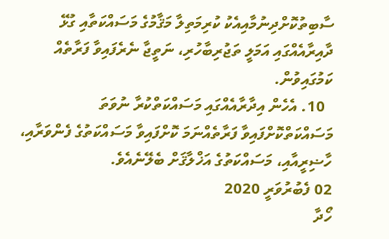ސާބިތުކޮށްދިނުމާއިއެކު ކުރިމަތިލާ މަޤާމުގެ މަސައްކަތާއި ގުޅޭ ދާއިރާއެއްގައި އަމަލީ ތަޖުރިބާހުރި، ނަތީޖާ ނެރެފައިވާ ފަރާތެއް ކަމުގައިވުން.
  10. އެހެން އިދާރާއެއްގައި މަސައްކަތްކުރާ ނުވަތަ މަސައްކަތްކޮށްފައިވާ ފަރާތެއްނަމަ ކޮށްފައިވާ މަސައްކަތުގެ ފެންވަރާއި، ހާޟިރީއާއި، މަސައްކަތުގެ އަޚްލާޤަށް ބެލޭނެއެވެ.
02 ފެބުރުވަރީ 2020
ހޯދާ